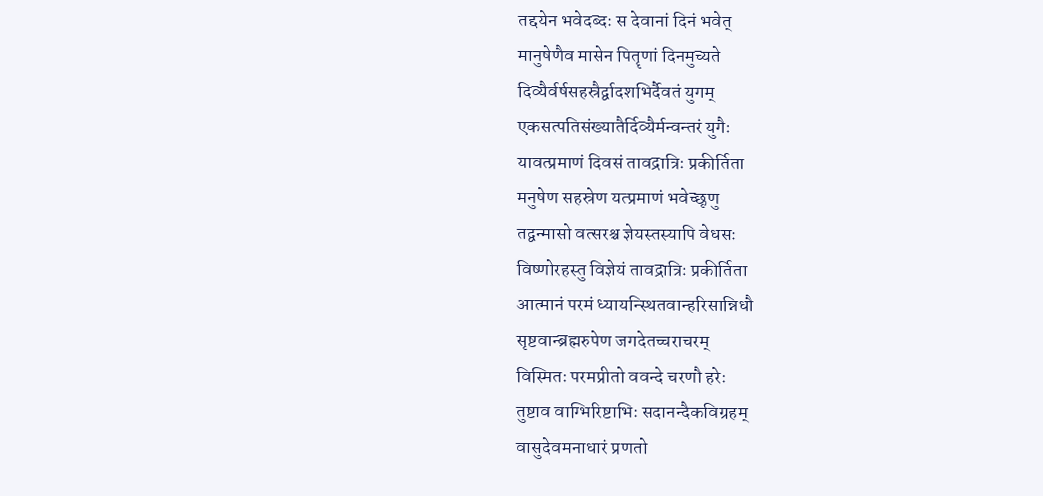तद्दयेन भवेदब्दः स देवानां दिनं भवेत्
मानुषेणैव मासेन पितॄणां दिनमुच्यते
दिव्यैर्वर्षसहस्रैर्द्वादशभिर्दैवतं युगम्
एकसत्पतिसंख्यातैर्दिव्यैर्मन्वन्तरं युगैः
यावत्प्रमाणं दिवसं तावद्रात्रिः प्रकीर्तिता
मनुषेण सहस्रेण यत्प्रमाणं भवेच्छृणु
तद्वन्मासो वत्सरश्च ज्ञेयस्तस्यापि वेधसः
विष्णोरहस्तु विज्ञेयं तावद्रात्रिः प्रकीर्तिता
आत्मानं परमं ध्यायन्स्थितवान्हरिसान्निधौ
सृष्टवान्ब्रह्मरुपेण जगदेतच्चराचरम्
विस्मितः परमप्रीतो ववन्दे चरणौ हरेः
तुष्टाव वाग्भिरिष्टाभिः सदानन्दैकविग्रहम्
वासुदेवमनाधारं प्रणतो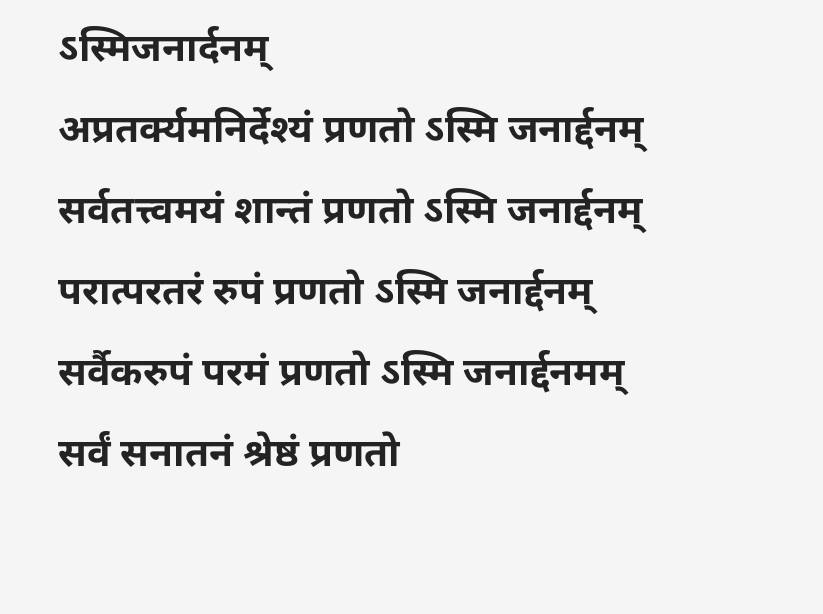ऽस्मिजनार्दनम्
अप्रतर्क्यमनिर्देश्यं प्रणतो ऽस्मि जनार्द्दनम्
सर्वतत्त्वमयं शान्तं प्रणतो ऽस्मि जनार्द्दनम्
परात्परतरं रुपं प्रणतो ऽस्मि जनार्द्दनम्
सर्वैकरुपं परमं प्रणतो ऽस्मि जनार्द्दनमम्
सर्वं सनातनं श्रेष्ठं प्रणतो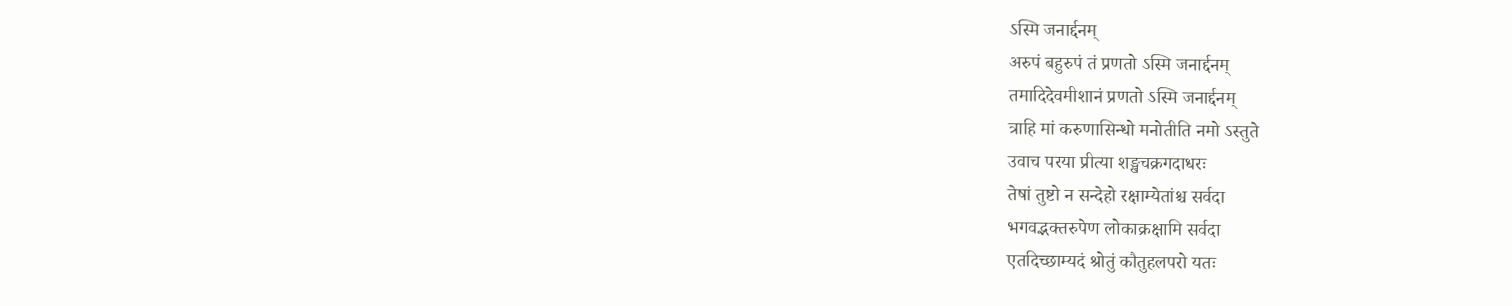ऽस्मि जनार्द्दनम्
अरुपं बहुरुपं तं प्रणतो ऽस्मि जनार्द्दनम्
तमादिदेवमीशानं प्रणतो ऽस्मि जनार्द्दनम्
त्राहि मां करुणासिन्धो मनोतीति नमो ऽस्तुते
उवाच परया प्रीत्या शङ्खचक्रगदाधरः
तेषां तुष्टो न सन्देहो रक्षाम्येतांश्च सर्वदा
भगवद्भक्तरुपेण लोकाक्रक्षामि सर्वदा
एतदिच्छाम्यदं श्रोतुं कौतुहलपरो यतः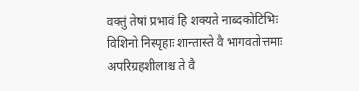वक्तुं तेषां प्रभावं हि शक्यते नाब्दकोटिभिः
विशिनो निस्पृहाः शान्तास्ते वै भागवतोत्तमाः
अपरिग्रहशीलाश्च ते वै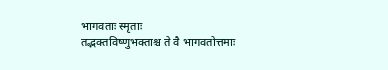भागवताः स्मृताः
तद्भक्तविष्णुभक्ताश्च ते वै भागवतोत्तमाः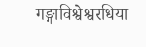गङ्गाविश्वेश्वरधिया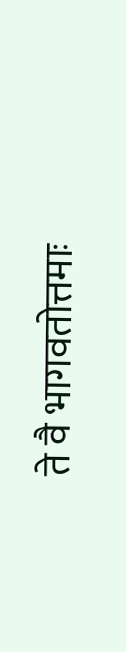ते वै भागवतोत्तमाः